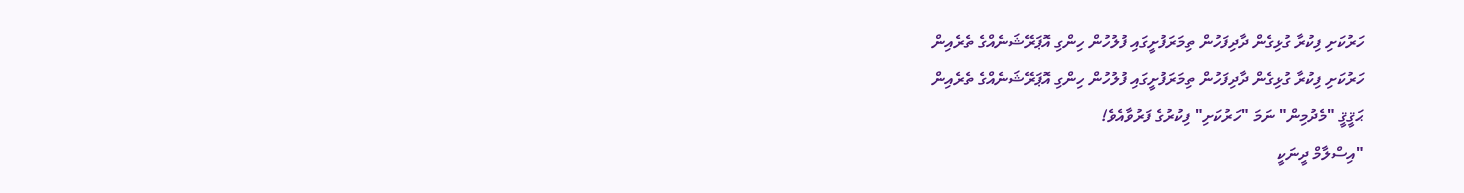ހަރުކަށި ފިކުރާ ގުޅިގެން ދާދިފަހުން ތިމަރަފުށީގައި ފުލުހުން ހިންގި އޮޕަރޭޝަނެއްގެ ތެރެއިން
ހަރުކަށި ފިކުރާ ގުޅިގެން ދާދިފަހުން ތިމަރަފުށީގައި ފުލުހުން ހިންގި އޮޕަރޭޝަނެއްގެ ތެރެއިން
ޙަޤީޤީ "މެދުމިން" ނަމަ "ހަރުކަށި" ފިކުރުގެ ފަރުވާއެވެ!
"އިސްލާމް ދީނަކީ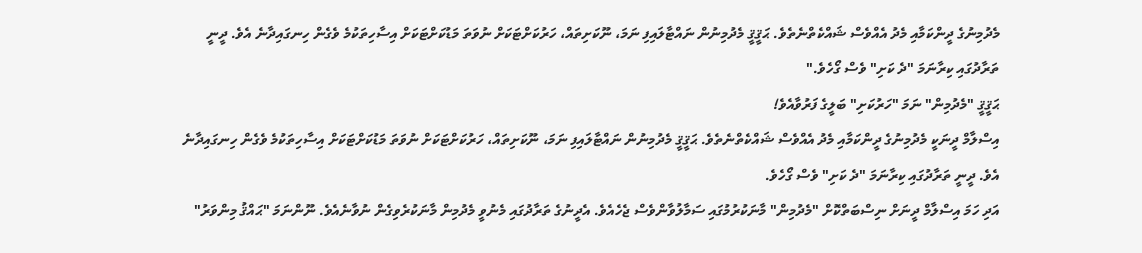މެދުމިނުގެ ދީންކަމާއި މެދު އެއްވެސް ޝައްކެތްނެތެވެ. ޙަޤީޤީ މެދުމިނުން ނައްޓާލައިފި ނަމަ، ނޫކަށިތައް، ހަރުކަށްޓަކަށް ނުވަތަ މަޑުކަށްޓަކަށް އިސާހިތަކުމެ ވެގެން ހިނގައިދާނެ އެވެ. ދީނީ ތަރާދުގައި ކިރާނަމަ "ދެ ކަށި" ވެސް ގޯހެވެ."
ޙަޤީޤީ "މެދުމިން" ނަމަ "ހަރުކަށި" ބަލީގެ ފަރުވާއެވެ!
އިސްލާމް ދީނަކީ މެދުމިނުގެ ދީންކަމާއި މެދު އެއްވެސް ޝައްކެތްނެތެވެ. ޙަޤީޤީ މެދުމިނުން ނައްޓާލައިފި ނަމަ، ނޫކަށިތައް، ހަރުކަށްޓަކަށް ނުވަތަ މަޑުކަށްޓަކަށް އިސާހިތަކުމެ ވެގެން ހިނގައިދާނެ އެވެ. ދީނީ ތަރާދުގައި ކިރާނަމަ "ދެ ކަށި" ވެސް ގޯހެވެ.
އަދި ހަމަ އިސްލާމް ދީނަށް ނިސްބަތްކޮށް "މެދުމިން" މާނަކުރުމުގައި ސަމާލުވާންވެސް ޖެހެއެވެ. އެދީނުގެ ތަރާދުގައި މެނުވީ މެދުމިން މާނަކުރެވިގެން ނުވާނެއެވެ. ނޫންނަމަ "ޙައްޤު މިންވަރު"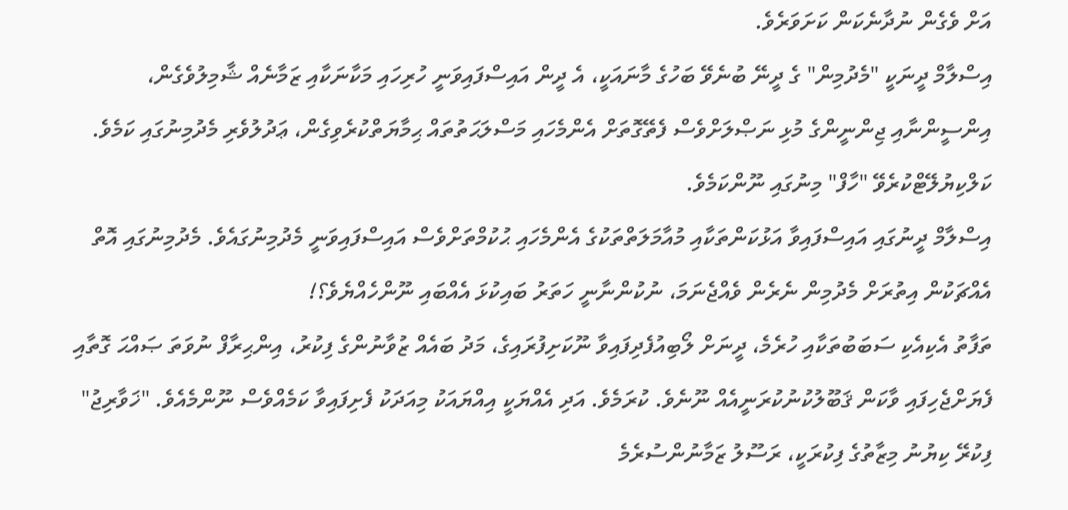އަށް ވެގެން ނުދާނެކަން ކަށަވަރެވެ.
އިސްލާމް ދީނަކީ "މެދުމިން" ގެ ދީނޭ ބުނެވޭ ބަހުގެ މާނައަކީ، އެ ދީން އައިސްފައިވަނީ ހުރިހައި މަކާނަކާއި ޒަމާނެއް ޝާމިލުވެގެން، އިންސީންނާއި ޖިންނީންގެ މުޅި ނަޞްލަށްވެސް ފެތޭގޮތަށް އެންމެހައި މަސްލަޙަތުތައް ޙިމާޔަތްކުރެވިގެން، ޢަދުލުވެރި މެދުމިނުގައި ކަމެވެ. ކަލްކިޔުލޭޓްކުރެވޭ "ހާފް" މިނުގައި ނޫންކަމެވެ.
އިސްލާމް ދީނުގައި އައިސްފައިވާ އަޅުކަންތަކާއި މުއާމަލަތްތަކުގެ އެންމެހައި ޙުކުމްތަށްވެސް އައިސްފައިވަނީ މެދުމިނުގައެވެ. މެދުމިނުގައި އޮތް އެއްޗަކުން އިތުރަށް މެދުމިން ނެރެން ވެއްޖެނަމަ، ނުކުންނާނީ ހަތަރު ބައިކުޅަ އެއްބައި ނޫންހެއްޔެވެ؟!
ތަފާތު އެކިއެކި ސަބަބުތަކާއި ހުރެމެ، ދީނަށް ލޯބިއުފެދިފައިވާ ނޫކަށިފުރައިގެ، މަދު ބައެއް ޒުވާނުންގެ ފިކުރު، އިންޙިރާފް ނުވަތަ ޞައްޙަ ގޮތާއި ފެޔަށްޖެހިފައި ވާކަން ޤަބޫލުކުނުކުރަނީއެއް ނޫނެވެ. ކުރަމެވެ. އަދި އެއްޔަކީ އިއްޔައަކު މިއަދަކު ފެށިފައިވާ ކަމެއްވެސް ނޫންމެއެވެ. "ޚަވާރިޖު" ފިކުރޭ ކިޔުނު މިޒާތުގެ ފިކުރަކީ، ރަސޫލު ޒަމާނުންސުރެމެ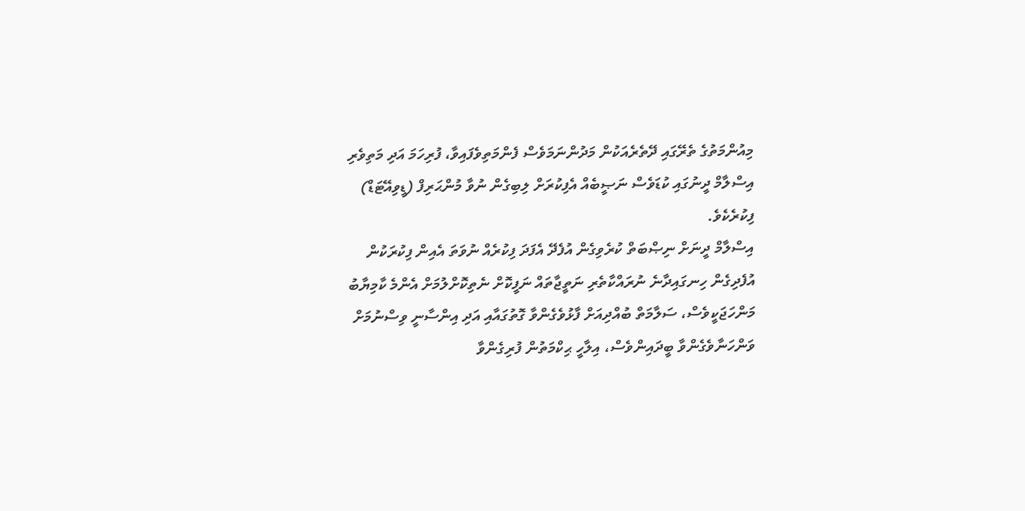މިއުންމަތުގެ ތެރޭގައި ދޭތެރެއަކުން މަދުންނަމަވެސް ފެންމަތިވެފައިވާ، ފުރިހަމަ އަދި މަތިވެރި އިސްލާމް ދީނުގައި ކުޑަވެސް ނަޞީބެއް އެފިކުރަށް ލިބިގެން ނުވާ މުންޙަރިފް (ޑީވިއޭޓަޑް) ފިކުރެކެވެ.
އިސްލާމް ދީނަށް ނިޞްބަތް ކުރެވިގެން އުފެދޭ އެފަދަ ފިކުރެއް ނުވަތަ އެއިން ފިކުރަކުން އުފެދިގެން ހިނގައިދާނެ ނުރައްކާތެރި ނަތީޖާތައް ނަފީކޮށް ނެތިކޮށްލުމަށް އެންމެ ކާމިޔާބު މަންހަޖަކީވެސް، ސަލާމަތް ބުއްދިއަށް ފާޅުވެގެންވާ ގޮތުގައާއި އަދި އިންސާނީ ވިސްނުމަށް ވަންހަނާވެގެންވާ ބީދައިންވެސް، އިލާހީ ޙިކްމަތުން ފުރިގެންވާ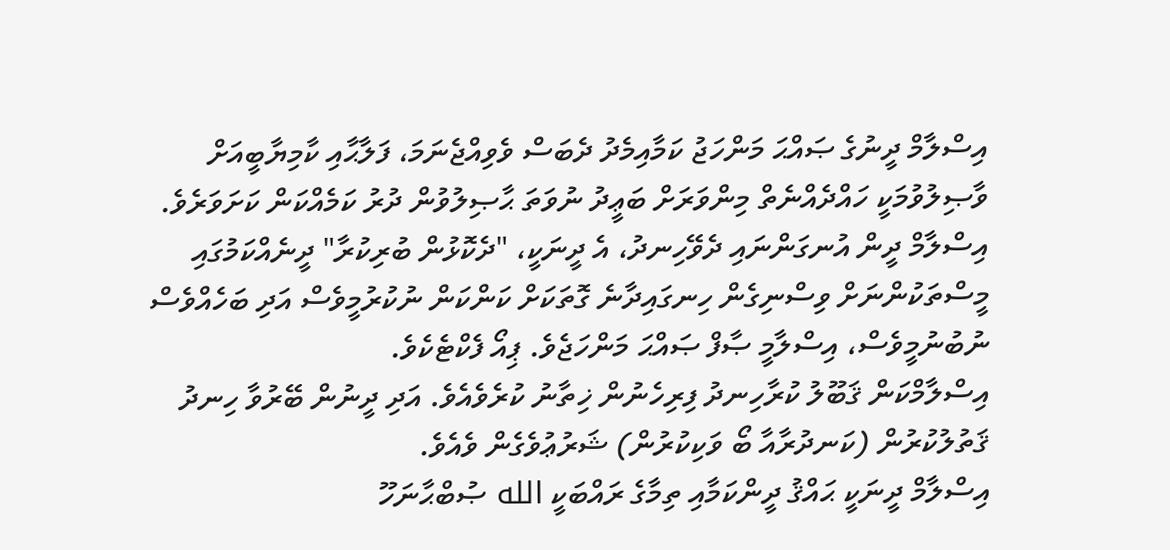އިސްލާމް ދީނުގެ ޞައްޙަ މަންހަޖު ކަމާއިމެދު ދެބަސް ވެވިއްޖެނަމަ، ފަލާޙާއި ކާމިޔާބީއަށް ވާޞިލުވުމަކީ ހައްދެއްނެތް މިންވަރަށް ބަޢީދު ނުވަތަ ޙާޞިލުވުން ދުރު ކަމެއްކަން ކަށަވަރެވެ.
އިސްލާމް ދީން އުނގަންނައި ދެވޭހިނދު، އެ ދީނަކީ، "ދެކޮޅުން ބުރިކުރާ" ދީނެއްކަމުގައި މީސްތަކުންނަށް ވިސްނިގެން ހިނގައިދާނެ ގޮތަކަށް ކަންކަން ނުކުރުމީވެސް އަދި ބަހެއްވެސް ނުބުނުމީވެސް، އިސްލާމީ ޞާފް ޞައްޙަ މަންހަޖެވެ. ޕިއޯ ފެކްޓެކެވެ.
އިސްލާމްކަން ޤަބޫލު ކުރާހިނދު ފިރިހެނުން ޚިތާނު ކުރެވެއެވެ. އަދި ދީނުން ބޭރުވާ ހިނދު ޤަތުލުކުރުން (ކަނދުރާއާ ބޯ ވަކިކުރުން) ޝަރުޢުވެގެން ވެއެވެ.
އިސްލާމް ދީނަކީ ޙައްޤު ދީންކަމާއި ތިމާގެ ރައްބަކީ الله ޞުބްޙާނަހޫ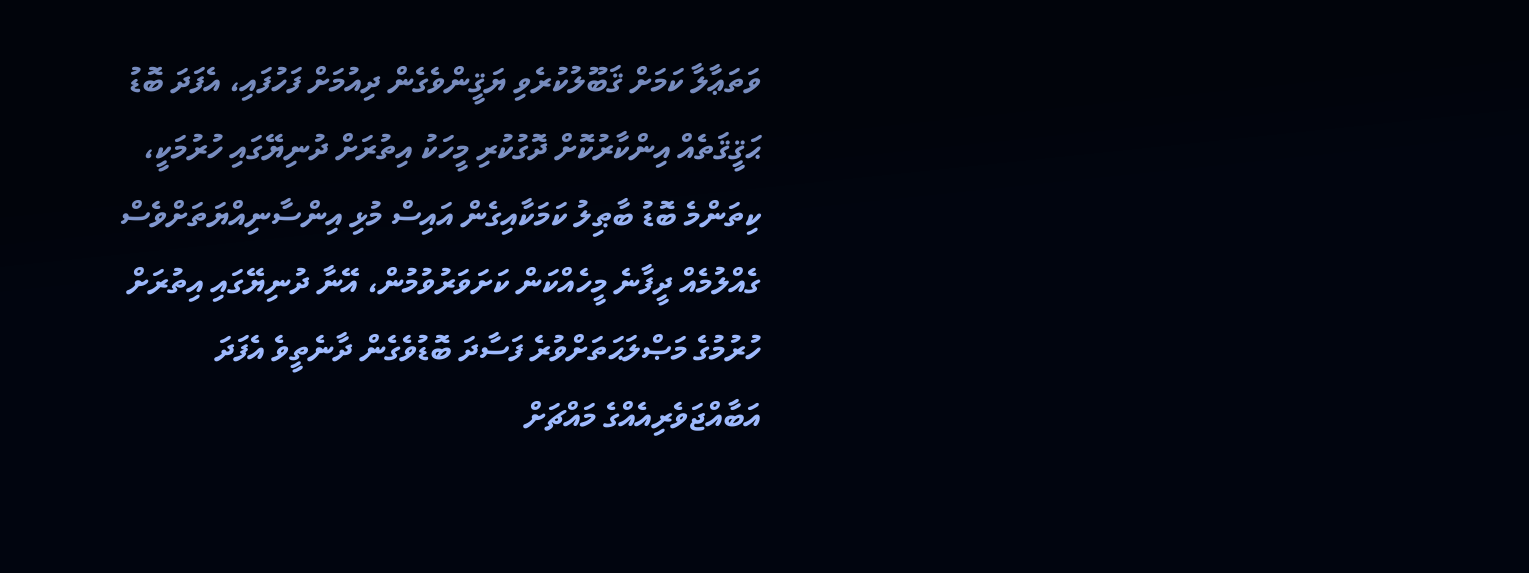ވަތަޢާލާ ކަމަށް ޤަބޫލުކުރެވި ޔަޤީންވެގެން ދިއުމަށް ފަހުފައި، އެފަދަ ބޮޑު ޙަޤީޤަތެއް އިންކާރުކޮށް ދޮގުކުރި މީހަކު އިތުރަށް ދުނިޔޭގައި ހުރުމަކީ، ކިތަންމެ ބޮޑު ބާޠިލު ކަމަކާއިގެން އައިސް މުޅި އިންސާނިއްޔަތަށްވެސް ގެއްލުމެއް ދީފާނެ މީހެއްކަން ކަށަވަރުވުމުން، އޭނާ ދުނިޔޭގައި އިތުރަށް ހުރުމުގެ މަޞްލަޙަތަށްވުރެ ފަސާދަ ބޮޑުވެގެން ދާނެތީވެ އެފަދަ އަބާއްޖަވެރިއެއްގެ މައްޗަށް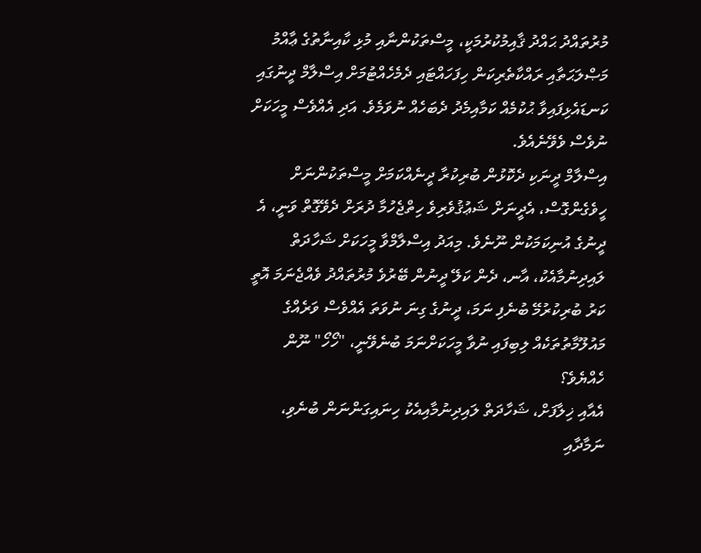މުރުތައްދު ޙައްދު ޤާއިމުކުރުމަކީ، މީސްތަކުންނާއި މުޅި ކާއިނާތުގެ ޢާއްމު މަޞްލަޙަތާއި ރައްކާތެރިކަން ހިފަހައްޓައި ދެމެހެއްޓުމަށް އިސްލާމް ދީނުގައި ކަނޑައެޅިފައިވާ ޙުކުމެއް ކަމާއިމެދު ދެބަހެއް ނުވަމެވެ. އަދި އެއްވެސް މީހަކަށް ނުވެސް ވެވޭނެއެވެ.
އިސްލާމް ދީނަކި ދެކޮޅުން ބުރިކުރާ ދީނެއްކަމަށް މީސްތަކުންނަށް ހީވެގެންގޮސް، އެދީނަށް ޝަޢުޤުވެރިވެ ހިތްޖެހުމާ ދުރަށް ދެވޭގޮތް ވަނީ، އެ ދީނުގެ އުނިކަމަކުން ނޫނެވެ. މިއަދު އިސްލާމްވާ މީހަކަށް ޝަހާދަތް ލައިދިނުމާއެކު، އާނ، ދެން ކަލޭ ދީނުން ބޭރުވެ މުރުތައްދު ވެއްޖެނަމަ އޮތީ ކަރު ބުރިކުރުމޭ ބުނެފި ނަމަ، ދީނުގެ ގިނަ ނުވަތަ އެއްވެސް ވަރެއްގެ މައުލޫމާތުތަކެއް ލިބިފައި ނުވާ މީހަކަށްނަމަ ބުނެވޭނީ، "ހޯހޯ" ނޫން ހެއްޔެވެ؟
އެއާއި ޚިލާފަށް، ޝަހާދަތް ލައިދިނުމާއިއެކު ހިނައިގަންނަން ބުނެވި، ނަމާދާއި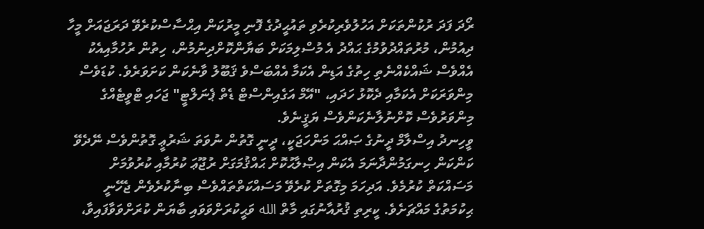ރޯދަ ފަދަ ރުކުންތަކަށް އަހުލުވެރިކުރެވި ތައުޙީދުގެ ފޮނި މީރުކަން އިޙްސާސްކުރެވޭ ދަރަޖައަށް މީހާ ދިއުމުން، މުރުތައްދުވުމުގެ ޙައްދު އެ މުސްލިމަކަށް ބަޔާންކޮށްދިނުމުން، ހިތުން ރުހުމާއިއެކު އެއްވެސް ޝައްކެއްނެތި ހިތުގެ އަޑިން އެކަމާ އެއްބަސްވެ ޤަބޫލު ވާނެކަން ކަށަވަރެވެ. ކުޑަވެސް މިންވަރަކަށް އެކަމާއި ދެކޮޅު ހަދައި، "އޭމް އަގެއިންސްޓް ޑެތް ޕެނަލްޓީ" ޖަހައި ޓްވީޓެއްގެ މިންވަރުވެސް ކޮށްނުލާނެކަންވެސް ޔަޤީނެވެ.
ވީހިނދު އިސްލާމް ދީނުގެ ޞައްޙަ މަންހަޖަކީ، ދީނީ ގޮތުން ނުވަތަ ޝަރުޢީ ގޮތުންވެސް ނޭދެވޭ ކަންކަން ހިނގަމުންދާނަމަ އެކަން އިޞްލާޙުކޮށް ޙައްޤުމަގަށް ރުޖޫޢަ ކުރުމާއި ކުރުވުމަށް މަސައްކަތް ކުރުމެވެ. އަދިހަމަ މިގޮތަށް ކުރެވޭ މަސައްކަތްތައްވެސް ބިނާކުރެވެން ޖެހޭނީ ޙިކުމަތުގެ މައްޗަށެވެ. ކީރިތި ޤުރުއާނުގައި މާތް الله ވަޙީކުރަށްވަވައި ބާޔަން ކުރަށްވަވާފައިވާ،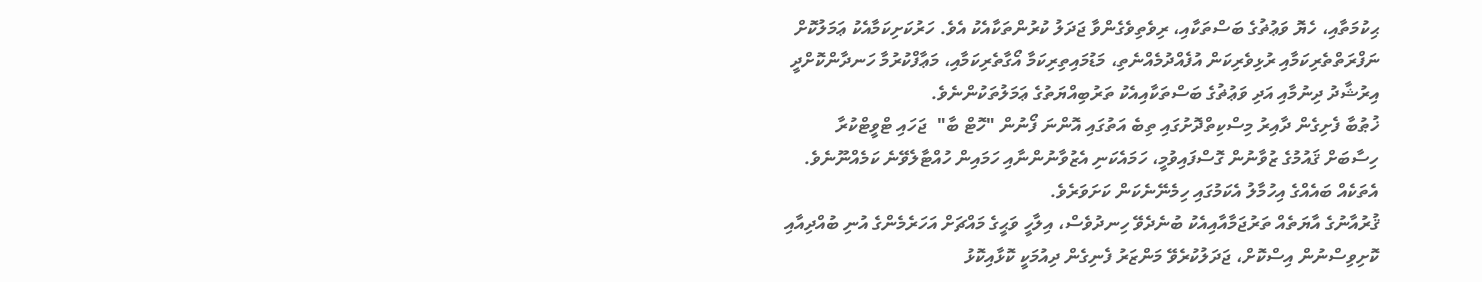ޙިކުމަތާއި، ހެޔޮ ވަޢުޡުގެ ބަސްތަކާއި، ރިވެތިވެގެންވާ ޖަދަލު ކުރުންތަކާއެކު އެވެ. ހަރުކަށިކަމާއެކު ޢަމަލުކޮށް ނަފްރަތްތެރިކަމާއި ރުޅިވެރިކަން އުފެއްދުމެއްނެތި، މަޑުމައިތިރިކަމާ އޯގާތެރިކަމާއި، މަޢާފްކުރުމާ ހަނދާންކޮށްދީ އިރުޝާދު ދިނުމާއި އަދި ވަޢުޡުގެ ބަސްތަކާއިއެކު ތަރުބިއްޔަތުގެ ޢަމަލުތަކުންނެވެ.
ޚުޠުބާ ފެށިގެން ދާއިރު މިސްކިތްދޮށުގައި ތިބެ އަތުގައި އޮންނަ ފޯނުން "ހޮޓް ބާ"  ޖަހައި ޓްވީޓްކުރާ ހިސާބަށް ޤައުމުގެ ޒުވާނުން ގޮސްފައިވުމީ، ހަމައެކަނި އެޒުވާނުންނާއި ހަމައިން ހުއްޓާލެވޭނެ ކަމެއްނޫނެވެ. އެތަކެއް ބައެއްގެ އިހުމާލު އެކަމުގައި ހިމެނޭނެކަން ކަށަވަރެވެ.
ޤުރުއާނުގެ އާޔަތެއް ތަރުޖަމާއާއިއެކު ބުނެދެވޭ ހިނދުވެސް، އިލާހީ ވަޙީގެ މައްޗަށް އަހަރެމެންގެ އުނި ބުއްދިއާއި ކޮށިވިސްނުން އިސްކޮށް، ޖަދަލުކުރެވޭ މަންޒަރު ފެނިގެން ދިއުމަކީ ކޮޅާއިކޮޅު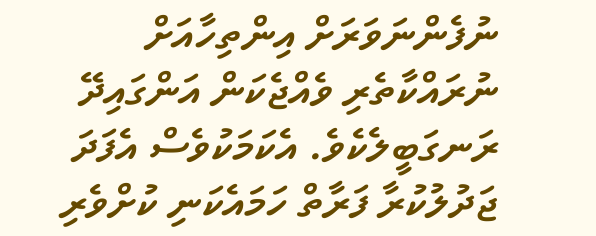ނުފެންނަވަރަށް އިންތިހާއަށް ނުރައްކާތެރި ވެއްޖެކަން އަންގައިދޭ ރަނގަބީލެކެވެ. އެކަމަކުވެސް އެފަދަ ޖަދުލުކުރާ ފަރާތް ހަމައެކަނި ކުށްވެރި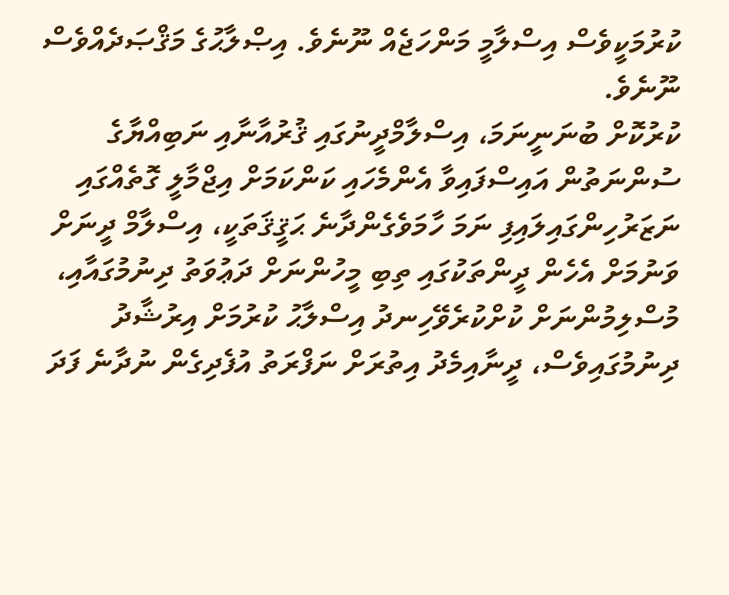ކުރުމަކީވެސް އިސްލާމީ މަންހަޖެއް ނޫނެވެ. އިޞްލާޙުގެ މަޤްޞަދެއްވެސް ނޫނެވެ.
ކުރުކޮށް ބުނަނީނަމަ، އިސްލާމްދީނުގައި ޤުރުއާނާއި ނަބިއްޔާގެ ސުންނަތުން އައިސްފައިވާ އެންމެހައި ކަންކަމަށް އިޖްމާލީ ގޮތެއްގައި ނަޒަރުހިންގައިލައިފި ނަމަ ހާމަވެގެންދާނެ ޙަޤީޤަތަކީ، އިސްލާމް ދީނަށް ވަނުމަށް އެހެން ދީންތަކުގައި ތިބި މީހުންނަށް ދަޢުވަތު ދިނުމުގައާއި، މުސްލިމުންނަށް ކުށްކުރެވޭހިނދު އިސްލާޙު ކުރުމަށް އިރުޝާދު ދިނުމުގައިވެސް، ދީނާއިމެދު އިތުރަށް ނަފްރަތު އުފެދިގެން ނުދާނެ ފަދަ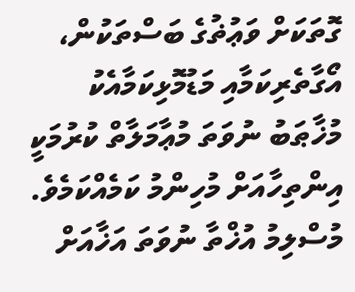ގޮތަކަށް ވަޢުޡުގެ ބަސްތަކުން، އޯގާތެރިކަމާއި މަޑުމޮޅިކަމާއެކު މުޚާޠަބު ނުވަތަ މުޢާމަލާތް ކުރުމަކީ އިންތިހާއަށް މުހިންމު ކަމެއްކަމެވެ. މުސްލިމު އުޚްތާ ނުވަތަ އަޚާއަށް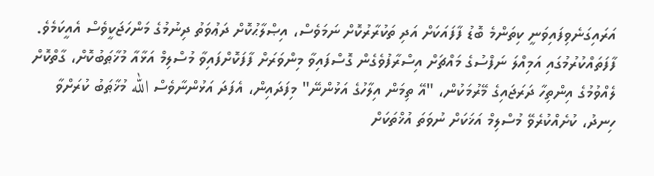އަރައިގަނެވިފައިވަނީ ކިތަންމެ ބޮޑު ފާފައަކަށް އަދި ތަކުރާރުކޮށް ނަމަވެސް، އިޞްލާޙުކޮށް ދަޢުވަތު ދިނުމުގެ މަންހަޖަކީވެސް އެއީކަމެވެ.
ފާފަތައްކުރުމުގައި އަމިއްލަ ނަފްސުގެ މައްޗަށް އިސްރާފުވެގެން ގޮސްފައިވާ މިންވަރަށް ފާފަކޮށްފައިވާ މުސްލިމް އަޅާއާ މުޚާޠަބުކޮށް، ގާތްކޮށް ލެއްވުމުގެ އިންތިހާ ދަރަޖައިގެ މޭރުމަކުން، "އޭ ތިމަން އިލާހުގެ އަޅުންނޭ" މިފަދައިން، އެފަދަ އަޅުންނާވެސް الله މުޚާޠަބު ކުރަށްވާ ހިނދު، ކުށެއްކުރެވޭ މުސްލިމް އަޚަކަށް ނުވަތަ އުޚްތަކަށް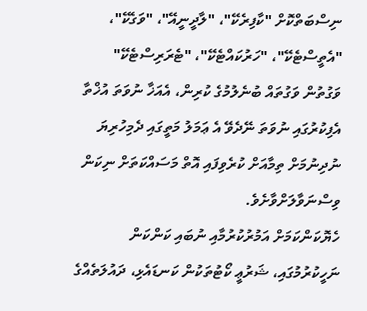ނިސްބަތްކޮށް "ކާފިރެކޭ"، "ލާދީނީއޭ"، "ވަގެކޭ"، "އެތީސްޓެކޭ"، "ހަރުކައްޓެކޭ"، "ޓެރަރިސްޓެކޭ"  ވަގުތުން ވަގުތައް ބުނެލުމުގެ ކުރިން، އެއަޚާ ނުވަތަ އުޚްތާ އެފިކުރުގައި ނުވަތަ ނޭދެވޭ އެ ޢަމަލު މަތީގައި ދެމިހުރިޔަ ނުދިނުމަށް ތިމާއަށް ކުރެވިފައި އޮތް މަސައްކަތަށް ނިކަން ވިސްނަވާލަށްވާށެވެ.
ހެޔޮކަންކަމަށް އަމުރުކުރުމާއި ނުބައި ކަންކަން ނަހީކުރުމުގައި، ޝަރުޢީ ކޯޓުތަކުން ކަނޑައެޅި، ދައުލަތެއްގެ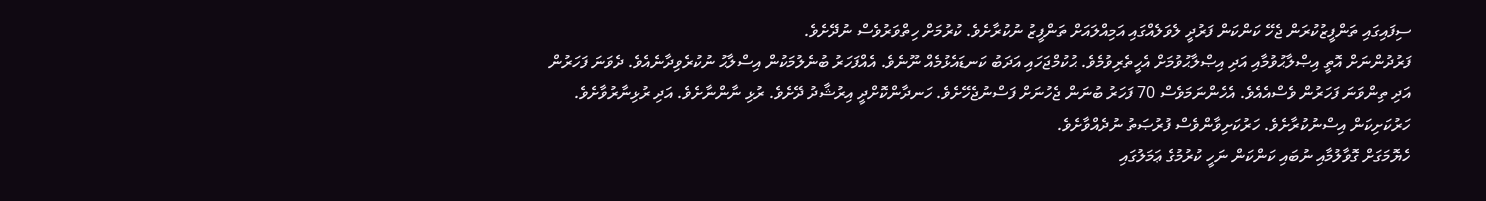ސިފައިގައި ތަންފީޒުކުރަން ޖެހޭ ކަންކަން ފަރުދީ ލެވަލެއްގައި އަމިއްލައަށް ތަންފީޒު ނުކުރާށެވެ. ކުރުމަށް ހިތްވަރުވެސް ނުދޭށެވެ.
ފަރުދުންނަށް އޮތީ އިޞްލާޙުވުމާއި އަދި އިޞްލާޙުވުމަށް އެހީތެރިވުމެވެ. ޙުކުމްޖަހައި އަދަބު ކަނޑައެޅުމެއް ނޫނެވެ. އެއްފަހަރު ބުނެލުމަކުން އިސްލާޙު ނުކުރެވިދާނެއެވެ. ދެވަނަ ފަހަރުން އަދި ތިންވަނަ ފަހަރުން ވެސްއެއެވެ. އެހެންނަމަވެސް 70 ފަހަރު ބުނަން ޖެހުނަށް ފަސްނުޖެހޭށެވެ. ހަނދާންކޮށްދީ އިރުޝާދު ދޭށެވެ. ރުޅި ނާންނާށެވެ. އަދި ރުޅިނާރުވާށެވެ. ހަރުކަށިކަން އިސްނުކުރާށެވެ. ހަރުކަށިވާންވެސް ފުރުޞަތު ނުދެއްވާށެވެ.
ހެޔޮމަގަށް ގޮވާލުމާއި ނުބައި ކަންކަން ނަހީ ކުރުމުގެ ޢަމަލުގައި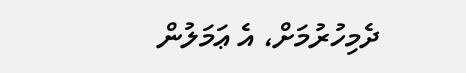ދެމިހުރުމަށް، އެ ޢަމަލުން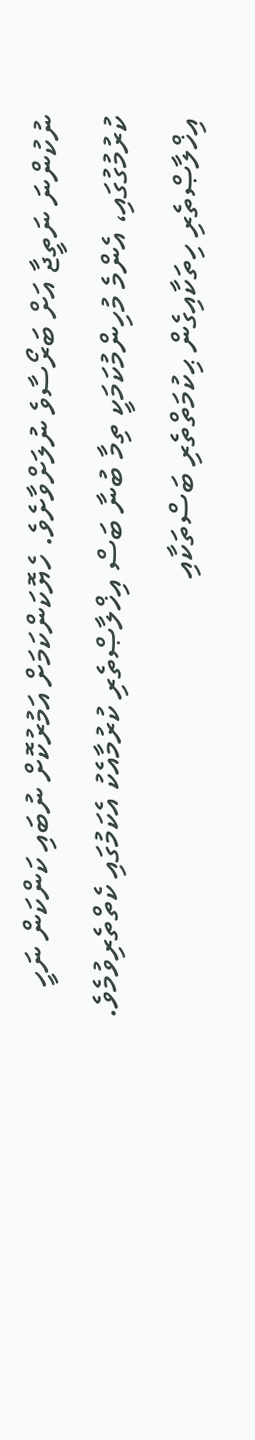ނުކުންނަ ނަތީޖާ އަށް ބަރޯސާވެ ނުލަށްވާށެވެ. ހެޔޮކަންކަމަށް އަމުރުކޮށް ނުބައި ކަންކަން ނަހީ ކުރުމުގުގައި، އެންމެ މުހިންމުކަމަކީ ތިމާ ބުނާ ބަސް އިޚްލާޞްތެރި ކުރުމާއެކު އެކަމުގައި ކެތްތެރިވުމެވެ. އިޚްލާޞްތެރި ހިތަކާއިގެން ޙިކުމަތްތެރި ބަސްތަކާއި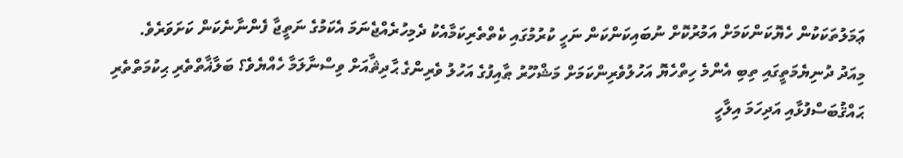ޢަމަލުތަކަކުން ހެޔޮކަންކަމަށް އަމުރުކޮށް ނުބައިކަންކަން ނަހީ ކުރުމުގައި ކެތްތެރިކަމާއެކު ދެމިހުރެއްޖެނަމަ އެކަމުގެ ނަތީޖާ ފެންނާނެކަން ކަށަވަރެވެ.
މިއަދު ދުނިޔެމަތީގައި ތިބި އެންމެ ހިތްހެޔޮ އަހުލުވެރިންކަމަށް މަޝްހޫރު ޠާއިފުގެ އަހުލު ވެރިންގެ ޙާދިޘާއަށް ވިސްނާލަމާ ހެއްޔެވެ؟ ބަލާޣާތްތެރި ޙިކުމަތްތެރި ޙައްޤުބަސްފުޅާއި އަދިހަމަ އިލާހީ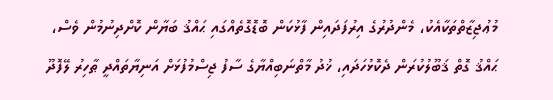މުޢުޖިޒާތްތަކާއެކު، މެންދުރުގެ އިރުފަދައިން ފާޅުކަން ބޮޑޮގޮތެއްގައި ޙައްޤު ބަޔާން ކޮށްދިނުމުން ވެސް، ޙައްޤު ގޮތް ޤަބޫލުކުރަން ދެކޮޅުހަދައި، ޚުދު މާތްނަބިއްޔާގެ ސާފު ޖިސްމުފުޅަށް އަނިޔާތައްދީ ޠާހިރު ލޭފޮދޫ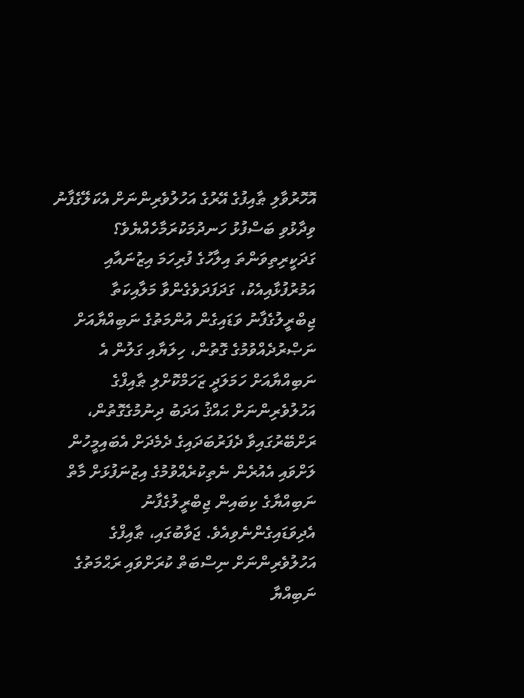އޮހޮރުވާލި ޠާއިފުގެ އޭރުގެ އަހުލުވެރިންނަށް އެކަލޭގެފާނު ވިދާޅުވި ބަސްފުޅު ހަނދުމަކުރަމާހެއްޔެވެ؟
ގަދަކީރިތިވަންތަ އިލާހުގެ ފުރިހަމަ އިޒުނައާއި އަމުރުފުޅާއިއެކު، ގަދަފަދަވެގެންވާ މަލާއިކަތާ ޖިބްރީލުގެފާނު ވަޑައިގެން އުންމަތުގެ ނަބިއްޔާއަށް ނަޞްރުދެއްވުމުގެ ގޮތުން، ހިލަޔާއި ގަލުން އެ ނަބިއްޔާއަށް ހަމަލަދީ ޒަހަމްކޮށްލި ޠާއިފްގެ އަހުލުވެރިންނަށް ޙައްޤު އަދަބު ދިނުމުގެގޮތުން، ރަށްބޭރުގައިވާ ދެފަރުބަދައިގެ ދެމެދަށް އެބައިމީހުން ލަށްވައި އެއުރެން ނެތިކުރެއްވުމުގެ އިޒުނަފުޅަށް މާތް ނަބިއްޔާގެ ކިބައިން ޖިބްރީލުގެފާނު އެދިވަޑައިގެންނެވިއެވެ. ޖަވާބުގައި، ޠާއިފްގެ އަހުލުވެރިންނަށް ނިސްބަތް ކުރަށްވައި ރަޙްމަތުގެ ނަބިއްޔާ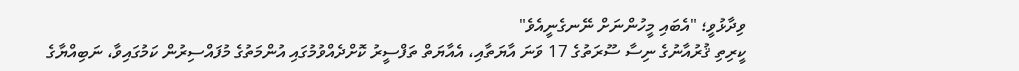ވިދާޅުވީ؛ "އެބައި މީހުންނަށް ނޭނގެނީއެވެ"
ކީރިތި ޤުރުއާނުގެ ނިސާ ސޫރަތުގެ 17 ވަނަ އާޔަތާއި، އެއާޔަތް ތަފްސީރު ކޮށްދެއްވުމުގައި އުންމަތުގެ މުފައްސިރުން ކަމުގައިވާ، ނަބިއްޔާގެ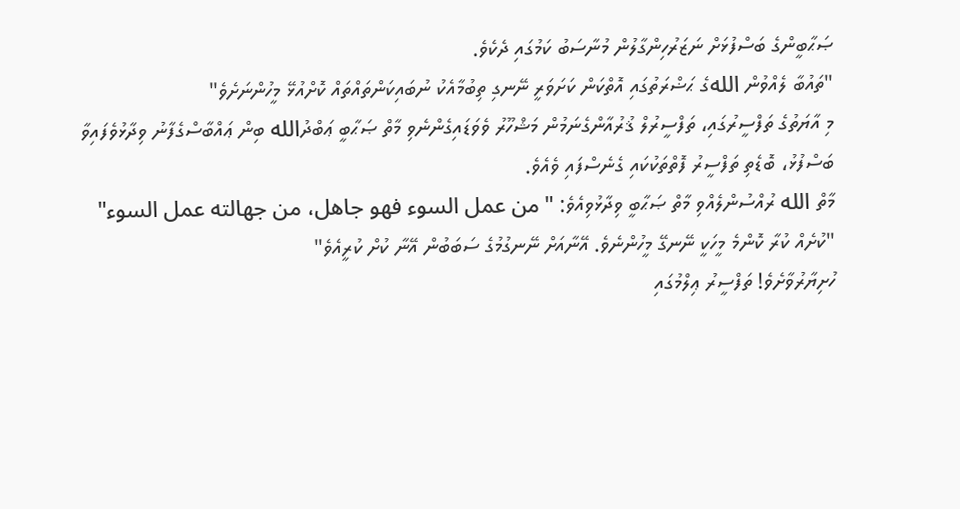ޞަޙާބީންގެ ބަސްފުޅަށް ނަޒަރުހިންގާލުން މުނާސަބު ކަމުގައި ދެކެވެ.
"ތައުބާ ލެއްވުން اللهގެ ޙަޟްރަތުގައި އޮތްކަން ކަށަވަރީ ނޭނގި ތިބުމާއެކު ނުބައިކަންތައްތައް ކޮށްއުޅޭ މީހުންނަށެވެ"
މި އާޔަތުގެ ތަފްސީރުގައި، ތަފްސީރުލް ޤުރުއާންގެނަމުން މަޝްހޫރު ވެވަޑައިގެންނެވި މާތް ޞަޙާބީ ޢަބްދުالله ބިން ޢައްބާސްގެފާނު ވިދާޅުވެފައިވާ ބަސްފުޅު، ބޮޑެތި ތަފްސީރު ފޮތްތަކުކައި ގެނެސްފައި ވެއެވެ.
މާތް الله ރުއްސުންލެއްވި މާތް ޞަޙާބީ ވިދާޅުވިއެވެ: "من عمل السوء فهو جاهل، من جهالته عمل السوء"
"ކުށެއް ކުރާ ކޮންމެ މީހަކީ ނޭނގޭ މީހުންނެވެ. އޭނާއަށް ނޭނގުމުގެ ސަބަބުން އޭނާ ކުށް ކުރީއެވެ"
ހުށިޔާރުވާށެވެ! ތަފްސީރު ޢިލްމުގައި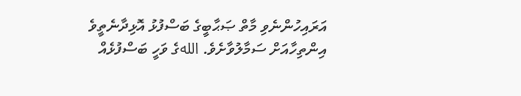އަރައިހުންނެވި މާތް ޞަޙާބީގެ ބަސްފުޅު އޮޅިދާނެތީވެ އިންތިހާއަށް ސަމާލުވާށެވެ. اللهގެ ވަހީ ބަސްފުޅެއް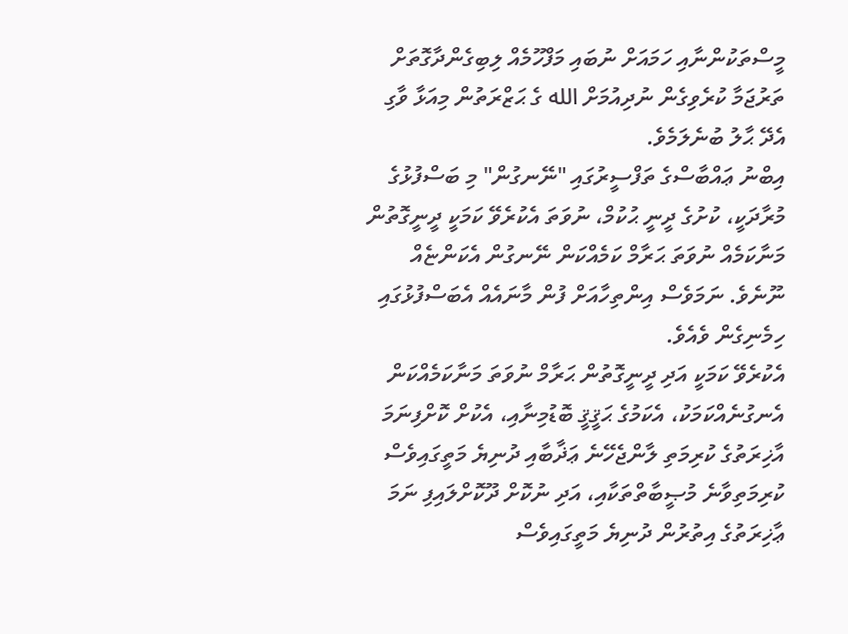މީސްތަކުންނާއި ހަމައަށް ނުބައި މަފްހޫމެއް ލިބިގެންދާގޮތަށް ތަރުޖަމާ ކުރެވިގެން ނުދިއުމަށް الله ގެ ޙަޒްރަތުން މިއަޅާ ވާގި އެދޭ ޙާލު ބުނެލަމެވެ.
އިބްނު ޢައްބާސްގެ ތަފްސީރުގައި "ނޭނގުން" މި ބަސްފުޅުގެ މުރާދަކީ، ކުށުގެ ދީނީ ޙުކުމް، ނުވަތަ އެކުރެވޭ ކަމަކީ ދީނީގޮތުން މަނާކަމެއް ނުވަތަ ޙަރާމް ކަމެއްކަން ނޭނގުން އެކަންޏެއް ނޫނެވެ. ނަމަވެސް އިންތިހާއަށް ފުން މާނައެއް އެބަސްފުޅުގައި ހިމެނިގެން ވެއެވެ.
އެކުރެވޭ ކަމަކީ އަދި ދީނީގޮތުން ޙަރާމް ނުވަތަ މަނާކަމެއްކަން އެނގުނެއްކަމަކު، އެކަމުގެ ޙަޤީޤީ ބޮޑުމިނާއި، އެކުށް ކޮށްފިނަމަ އާޚިރަތުގެ ކުރިމަތި ލާންޖެހޭނެ ޢަޛާބާއި ދުނިޔެ މަތީގައިވެސް ކުރިމަތިވާނެ މުޞީބާތްތަކާއި، އަދި ނުކޮށް ދޫކޮށްލައިފި ނަމަ ޢާޚިރަތުގެ އިތުރުން ދުނިޔެ މަތީގައިވެސް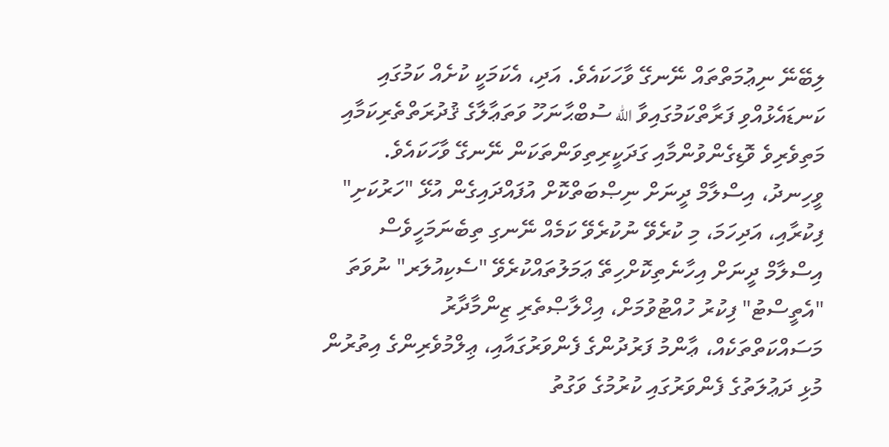ލިބޭނޭ ނިޢުމަތްތައް ނޭނގޭ ވާހަކައެވެ. އަދި، އެކަމަކީ ކުށެއް ކަމުގައި ކަނޑައެޅުއްވި ފަރާތްކަމުގައިވާ الله ސުބްޙާނަހޫ ވަތަޢާލާގެ ޤުދުރަތްތެރިކަމާއި މަތިވެރިވެ ވޮޑިގެންވުންމާއި ގަދަކީރިތިވަންތަކަން ނޭނގޭ ވާހަކައެވެ.
ވީހިނދު، އިސްލާމް ދީނަށް ނިޞްބަތްކޮށް އުފައްދައިގެން އުޅޭ "ހަރުކަށި" ފިކުރާއި، އަދިހަމަ، މި ކުރެވޭ ނުކުރެވޭ ކަމެއް ނޭނގި ތިބެނަމަހީވެސް އިސްލާމް ދީނަށް އިހާނެތިކޮށްހިތޭ ޢަމަލުތައްކުރެވޭ "ސެކިއުލަރ" ނުވަތަ "އެތީސްޓު" ފިކުރު ހުއްޓުވުމަށް، އިޚްލާޞްތެރި ޒިންމާދާރު މަސައްކަތްތަކެއް، ޢާންމު ފަރުދުންގެ ފެންވަރުގައާއި، ޢިލްމުވެރިންގެ އިތުރުން މުޅި ދަޢުލަތުގެ ފެންވަރުގައި ކުރުމުގެ ވަގުތު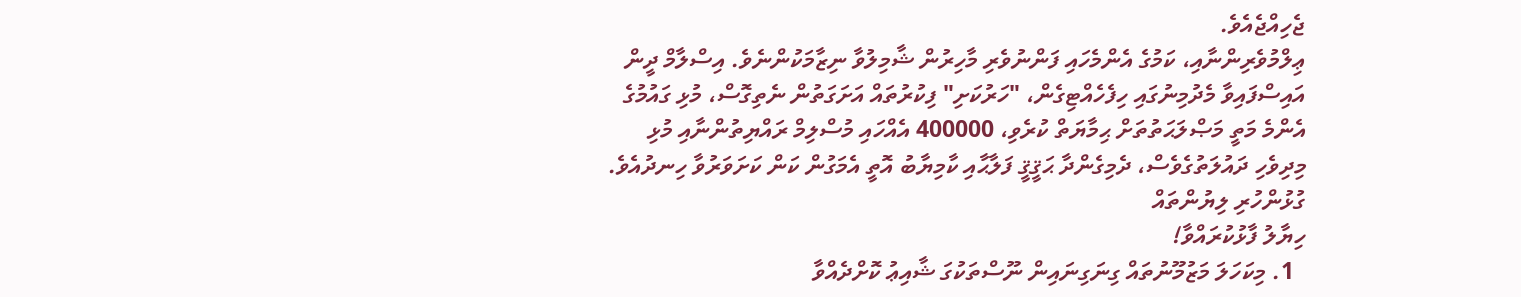ޖެހިއްޖެއެވެ.
ޢިލްމުވެރިންނާއި، ކަމުގެ އެންމެހައި ފަންނުވެރި މާހިރުން ޝާމިލުވާ ނިޒާމަކުންނެވެ. އިސްލާމް ދީން އައިސްފައިވާ މެދުމިނުގައި ހިފެހެއްޓިގެން، "ހަރުކަށި" ފިކުރުތައް އަށަގަތުން ނެތިގޮސް، މުޅި ގައުމުގެ އެންމެ މަތީ މަޞްލަޙަތުތަށް ޙިމާޔަތް ކުރެވި، 400000 އެއްހައި މުސްލިމް ރައްޔިތުންނާއި މުޅި މިދިވެހި ދައުލަތުގެވެސް، ދެމިގެންދާ ޙަޤީޤީ ފަލާޙާއި ކާމިޔާބު އޮތީ އެމަގުން ކަން ކަށަވަރުވާ ހިނދުއެވެ.
ގުޅުންހުރި ލިޔުންތައް
ހިޔާލު ފާޅުކުރައްވާ!
  1. މިކަހަލަ މަޒުމޫނުތައް ގިނަގިނައިން ނޫސްތަކުގަ ޝާއިޢު ކޮށްދެއްވާ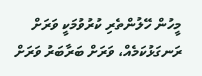މީހުން ހޭލުންތެރި ކުރުވުމަކީ ވަރަށް ރަނގަޅުކަމެއް، ވަރަށް ބަރާބަރު ވަރަށް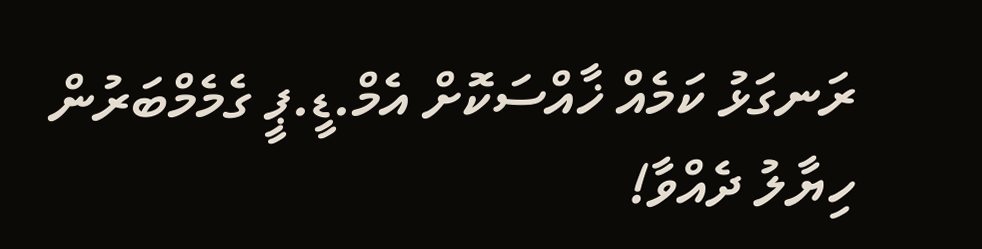ރަނގަޅު ކަމެއް ޚާއްސަކޮށް އެމް.ޑީ.ޕީ ގެމެމްބަރުން
ހިޔާލު ދެއްވާ!